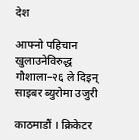देश

आफ्नो पहिचान खुलाउनेविरुद्ध गौशाला–२६ ले दिइन् साइबर ब्युरोमा उजुरी

काठमाडौं । क्रिकेटर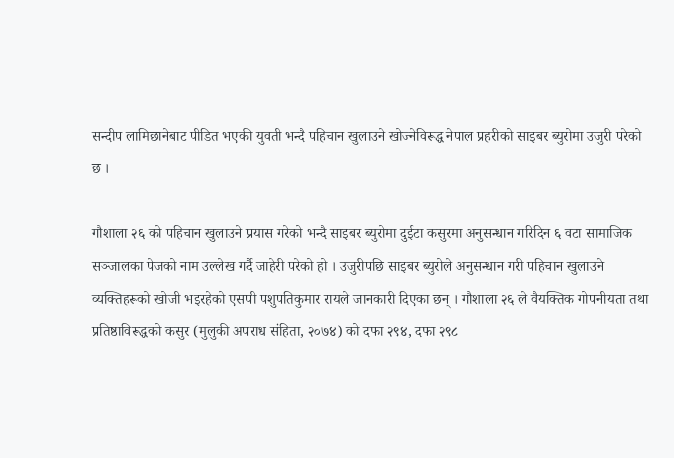सन्दीप लामिछानेबाट पीडित भएकी युवती भन्दै पहिचान खुलाउने खोज्नेविरूद्ध नेपाल प्रहरीको साइबर ब्युरोमा उजुरी परेको छ ।

गौशाला २६ को पहिचान खुलाउने प्रयास गरेको भन्दै साइबर ब्युरोमा दुईटा कसुरमा अनुसन्धान गरिदिन ६ वटा सामाजिक सञ्जालका पेजको नाम उल्लेख गर्दै जाहेरी परेको हो । उजुरीपछि साइबर ब्युरोले अनुसन्धान गरी पहिचान खुलाउने व्यक्तिहरूको खोजी भइरहेको एसपी पशुपतिकुमार रायले जानकारी दिएका छन् । गौशाला २६ ले वैयक्तिक गोपनीयता तथा प्रतिष्ठाविरूद्धको कसुर (मुलुकी अपराध संहिता, २०७४) को दफा २९४, दफा २९८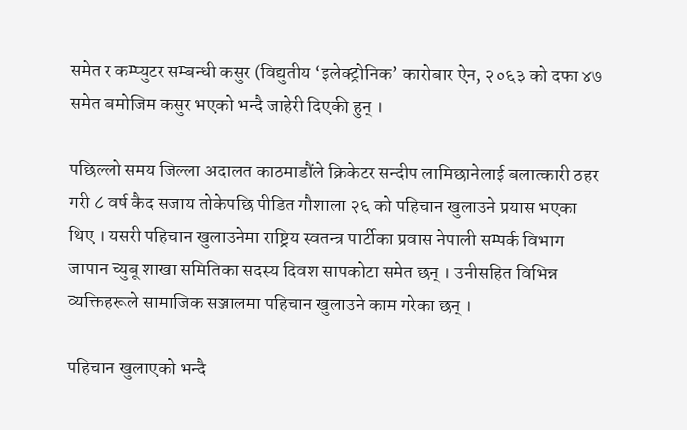समेत र कम्प्युटर सम्बन्धी कसुर (विद्युतीय ‘इलेक्ट्रोनिक’ कारोबार ऐन, २०६३ को दफा ४७ समेत बमोजिम कसुर भएको भन्दै जाहेरी दिएकी हुन् ।

पछिल्लो समय जिल्ला अदालत काठमाडौंले क्रिकेटर सन्दीप लामिछानेलाई बलात्कारी ठहर गरी ८ वर्ष कैद सजाय तोकेपछि पीडित गौशाला २६ को पहिचान खुलाउने प्रयास भएका थिए । यसरी पहिचान खुलाउनेमा राष्ट्रिय स्वतन्त्र पार्टीका प्रवास नेपाली सम्पर्क विभाग जापान च्युबू शाखा समितिका सदस्य दिवश सापकोटा समेत छन् । उनीसहित विभिन्न व्यक्तिहरूले सामाजिक सञ्जालमा पहिचान खुलाउने काम गरेका छन् ।

पहिचान खुलाएको भन्दै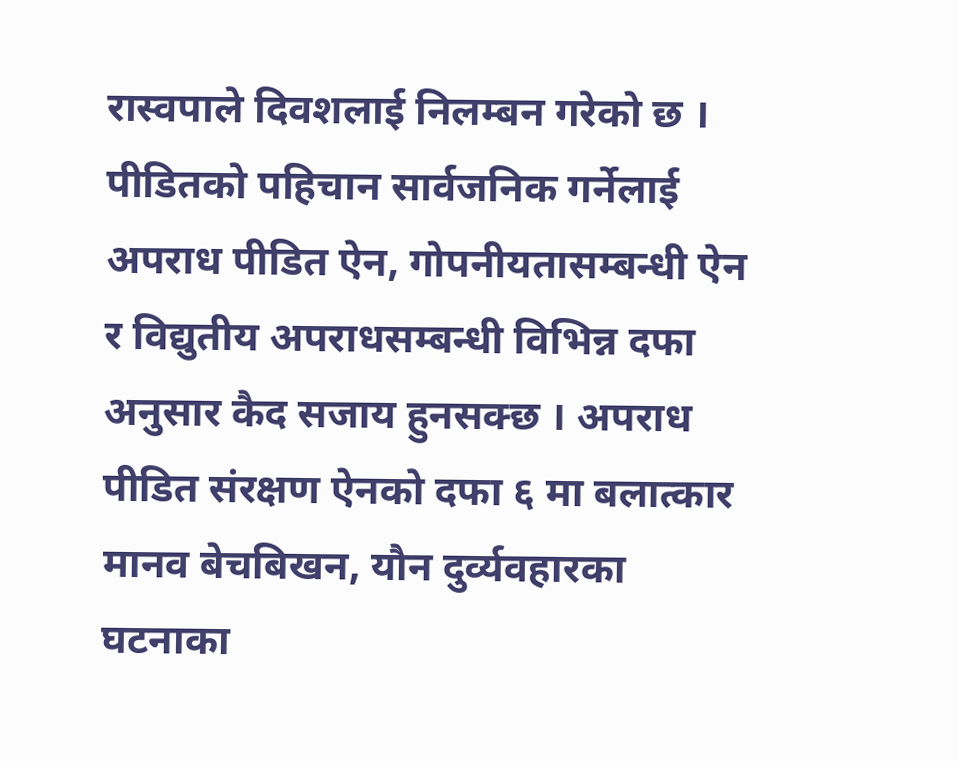रास्वपाले दिवशलाई निलम्बन गरेको छ । पीडितको पहिचान सार्वजनिक गर्नेलाई अपराध पीडित ऐन, गोपनीयतासम्बन्धी ऐन र विद्युतीय अपराधसम्बन्धी विभिन्न दफा अनुसार कैद सजाय हुनसक्छ । अपराध पीडित संरक्षण ऐनको दफा ६ मा बलात्कार मानव बेचबिखन, यौन दुर्व्यवहारका घटनाका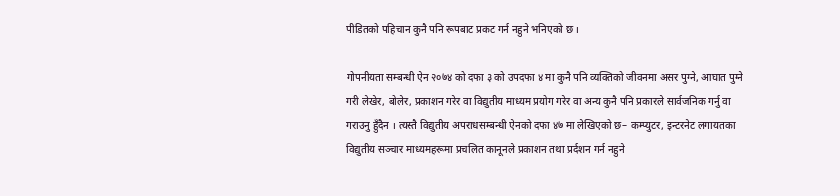पीडितको पहिचान कुनै पनि रूपबाट प्रकट गर्न नहुने भनिएको छ ।

गोपनीयता सम्बन्धी ऐन २०७४ को दफा ३ को उपदफा ४ मा कुनै पनि व्यक्तिको जीवनमा असर पुग्ने, आघात पुग्ने गरी लेखेर, बोलेर, प्रकाशन गरेर वा विद्युतीय माध्यम प्रयोग गरेर वा अन्य कुनै पनि प्रकारले सार्वजनिक गर्नु वा गराउनु हुँदैन । त्यस्तै विद्युतीय अपराधसम्बन्धी ऐनको दफा ४७ मा लेखिएको छ– कम्प्युटर, इन्टरनेट लगायतका विद्युतीय सञ्चार माध्यमहरूमा प्रचलित कानूनले प्रकाशन तथा प्रर्दशन गर्न नहुने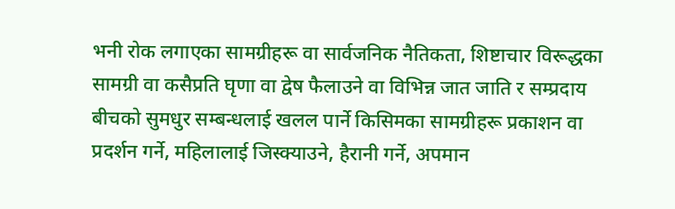भनी रोक लगाएका सामग्रीहरू वा सार्वजनिक नैतिकता, शिष्टाचार विरूद्धका सामग्री वा कसैप्रति घृणा वा द्वेष फैलाउने वा विभिन्न जात जाति र सम्प्रदाय बीचको सुमधुर सम्बन्धलाई खलल पार्ने किसिमका सामग्रीहरू प्रकाशन वा प्रदर्शन गर्ने, महिलालाई जिस्क्याउने, हैरानी गर्ने, अपमान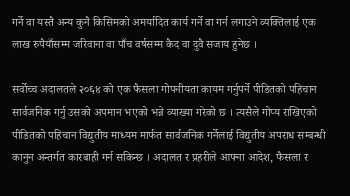गर्ने वा यस्तै अन्य कुनै किसिमको अमर्यादित कार्य गर्ने वा गर्न लगाउने व्यक्तिलाई एक लाख रुपैयाँसम्म जरिवाना वा पाँच वर्षसम्म कैद वा दुवै सजाय हुनेछ ।

सर्वोच्च अदालतले २०६४ को एक फैसला गोपनीयता कायम गर्नुपर्ने पीडितको पहिचान सार्वजनिक गर्नु उसको अपमान भएको भन्ने व्याख्या गरेको छ । त्यसैले गोप्य राखिएको पीडितको पहिचान विद्युतीय माध्यम मार्फत सार्वजनिक गर्नेलाई विद्युतीय अपराध सम्बन्धी कानुन अन्तर्गत कारबाही गर्न सकिन्छ । अदालत र प्रहरीले आफ्ना आदेश, फैसला र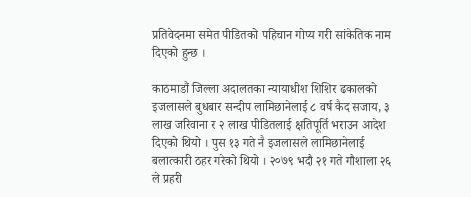प्रतिवेदनमा समेत पीडितको पहिचान गोप्य गरी सांकेतिक नाम दिएको हुन्छ ।

काठमाडौं जिल्ला अदालतका न्यायाधीश शिशिर ढकालको इजलासले बुधबार सन्दीप लामिछानेलाई ८ वर्ष कैद सजाय, ३ लाख जरिवाना र २ लाख पीडितलाई क्षतिपूर्ति भराउन आदेश दिएको थियो । पुस १३ गते नै इजलासले लामिछानेलाई बलात्कारी ठहर गरेको थियो । २०७९ भदौ २१ गते गौशाला २६ ले प्रहरी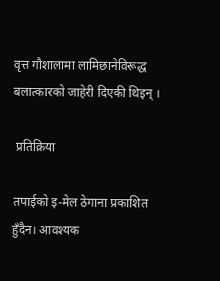वृत्त गौशालामा लामिछानेविरूद्ध बलात्कारको जाहेरी दिएकी थिइन् ।

 प्रतिक्रिया

तपाईको इ-मेल ठेगाना प्रकाशित हुँदैन। आवश्यक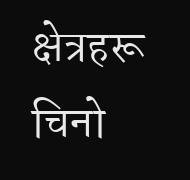क्षेत्रहरू चिनो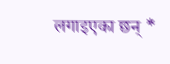लगाइएका छन् *